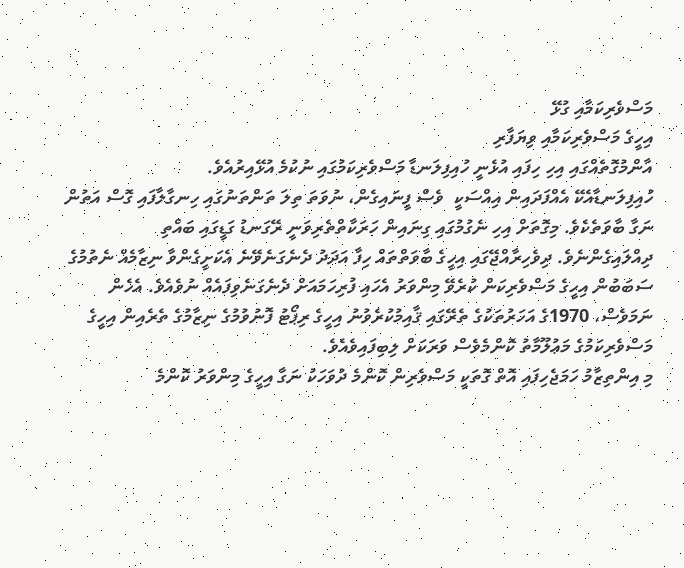މަސްވެރިކަމާއި ގުޅޭ
އިހީގެ މަސްވެރިކަމާއި ވިޔަފާރި
އާންމުގޮތެއްގައި އިހި ހިފައި އުޅެނީ ހުއިފިލަނޑާ މަސްވެރިކަމުގައި ނުކުމެ އުޅޭއިރުއެވެ.
ހުއިފިލަނޑާއެކޭ އެއްފަދައިން އިއްސަކީ  ވެސް ފީނައިގެން، ނުވަތަ ތިލަ ތަންތަނުގައި ހިނގާލާފައި ގޮސް އަތުން ނަގާ ބާވަތެކެވެ. މިގޮތަށް އިހި ނެގުމުގައި ގިނައިން ހަރަކާތްތެރިވަނީ ރޭގަނޑު ގަޑީގައި ބައްތި ދިއްލައިގެންނެވެ. ދިވެހިރާއްޖޭގައި އިހީގެ ބާވަތްތައް ހިފާ އަދަދު ދެނެގަނެވޭނެ އެކަށީގެންވާ ނިޒާމެއް ނެތުމުގެ ސަބަބުން އިހީގެ މަސްވެރިކަން ކުރެވޭ މިންވަރު އެހައި ފުރިހަމައަށް ދެނެގަނެވިފައެއް ނުވެއެވެ. އެހެން ނަމަވެސް، 1970ގެ އަހަރުތަކުގެ ތެރޭގައި ޤާއިމުކުރެވުނު އިހީގެ ރިޕޯޓު ފޮނުވުމުގެ ނިޒާމުގެ ތެރެއިން އިހީގެ މަސްވެރިކަމުގެ މަޢުލޫމާތު ކޮންމެވެސް ވަރަކަށް ލިބިފައިވެއެވެ.
މި އިންތިޒާމު ހަމަޖެހިފައި އޮތް ގޮތަކީ މަސްވެރިން ކޮންމެ ދުވަހަކު ނަގާ އިހީގެ މިންވަރު ކޮންމެ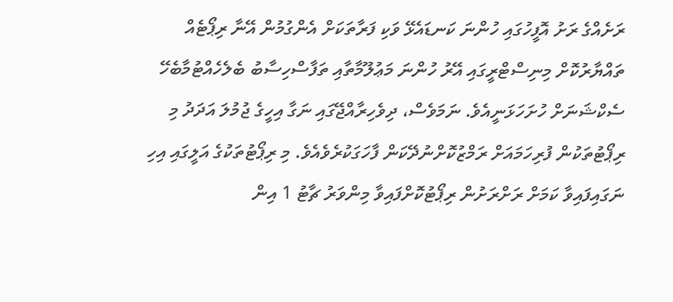ރަށެއްގެ ރަށު އޮފީހުގައި ހުންނަ ކަނޑައެޅޭ ވަކި ފަރާތަކަށް އެންގުމުން އޭނާ ރިޕޯޓެއް ތައްޔާރުކޮށް މިނިސްޓްރީގައި އޭރު ހުންނަ މަޢުލޫމާތާއި ތަފާސްހިސާބު ބެލެހެއްޓުމާބެހޭ ސެކްޝަނަށް ހުށަހަޅަނީއެވެ. ނަމަވެސް، ދިވެހިރާއްޖޭގައި ނަގާ އިހީގެ ޖުމުލަ އަދަދު މި ރިޕޯޓުތަކުން ފުރިހަމައަށް ރަމްޒުކޮށްނުދޭކަން ފާހަގަކުރެވެއެވެ. މި ރިޕޯޓުތަކުގެ އަލީގައި އިހި ނަގައިފައިވާ ކަމަށް ރަށްރަށުން ރިޕޯޓުކޮށްފައިވާ މިންވަރު ޗާޓު 1 އިން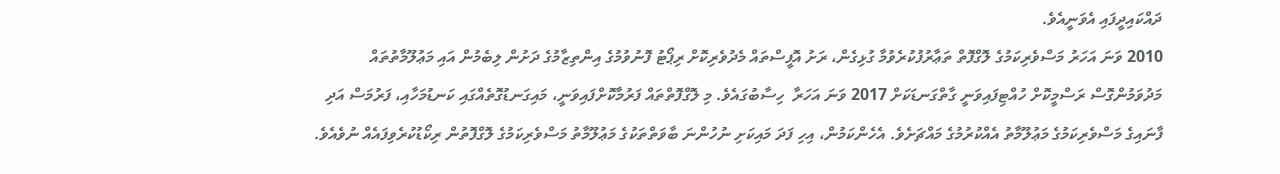ދައްކައިދީފައި އެވަނީއެވެ.
2010 ވަނަ އަހަރު މަސްވެރިކަމުގެ ލޮގްފޮތް ތަޢާރުފުކުރެވުމާ ގުޅިގެން، ރަށު އޮފީސްތައް މެދުވެރިކޮށް ރިޕޯޓު ފޮނުވުމުގެ އިންތިޒާމުގެ ދަށުން ލިބެމުން އައި މަޢުލޫމާތުތައް މަދުވަމުންގޮސް ރަސްމީކޮށް ހުއްޓިފައިވަނީ ގާތްގަނޑަކަށް 2017 ވަނަ އަހަރާ  ހިސާބުގައެވެ. މި ލޮގްފޮތްތައް ފަރުމާކޮށްފައިވަނީ، މައިގަނޑުގޮތެއްގައި ކަނޑުމަހާއި، ފަރުމަސް އަދި ފާނައިގެ މަސްވެރިކަމުގެ މަޢުލޫމާތު އެއްކުރުމުގެ މައްޗަށެވެ. އެހެންކަމުން، އިހި ފަދަ މައިކަށި ނުހުންނަ ބާވަތްތަކުގެ މަޢުލޫމާތު މަސްވެރިކަމުގެ ލޮގްފޮތުން ރިކޯޑުކުރެވިފައެއް ނުވެއެވެ.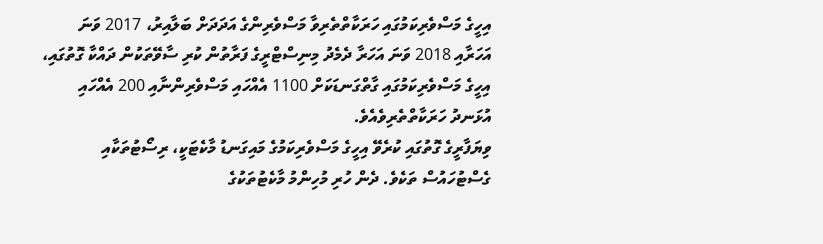އިހީގެ މަސްވެރިކަމުގައި ހަރަކާތްތެރިވާ މަސްވެރިންގެ އަދަދަށް ބަލާއިރު، 2017 ވަނަ އަހަރާއި 2018 ވަނަ އަހަރާ ދެމެދު މިނިސްޓްރީގެ ފަރާތުން ކުރި ސާވޭތަކުން ދައްކާ ގޮތުގައި، އިހީގެ މަސްވެރިކަމުގައި ގާތްގަނޑަކަށް 1100 އެއްހައި މަސްވެރިންނާއި 200 އެއްހައި އުޅަނދު ހަރަކާތްތެރިވެއެވެ.
ވިޔަފާރީގެ ގޮތުގައި ކުރެވޭ އިހީގެ މަސްވެރިކަމުގެ މައިގަނޑު މާކެޓަކީ، ރިސޯޓުތަކާއި ގެސްޓުހައުސް ތަކެވެ. ދެން ހުރި މުހިންމު މާކެޓުތަކުގެ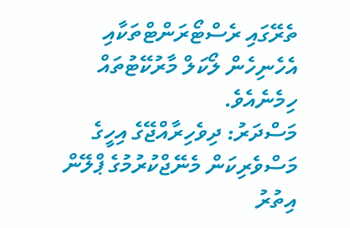ތެރޭގައި ރެސްޓޯރަންޓްތަކާއި އެހެނިހެން ލޯކަލް މާރުކޭޓުތައް ހިމެނެއެވެ.
މަސްދަރު: ދިވެހިރާއްޖޭގެ އިހީގެ މަސްވެރިކަން މެނޭޖްކުރުމުގެ ޕްލޭން
އިތުރު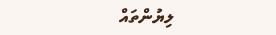ލިޔުންތައް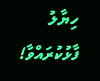ހިޔާލު ފާޅުކުރައްވާ!